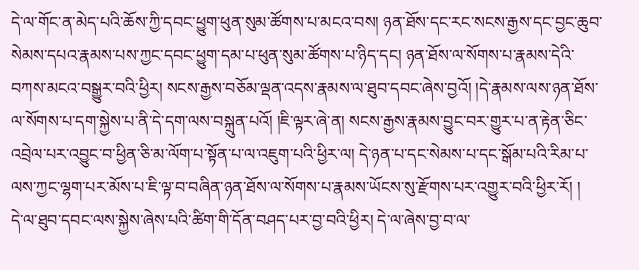དེ་ལ་གོང་ན་མེད་པའི་ཆོས་ཀྱི་དབང་ཕྱུག་ཕུན་སུམ་ཚོགས་པ་མངའ་བས། ཉན་ཐོས་དང་རང་སངས་རྒྱས་དང་བྱང་ཆུབ་སེམས་དཔའ་རྣམས་པས་ཀྱང་དབང་ཕྱུག་དམ་པ་ཕུན་སུམ་ཚོགས་པ་ཉིད་དང། ཉན་ཐོས་ལ་སོགས་པ་རྣམས་དེའི་བཀས་མངའ་བསྒྱུར་བའི་ཕྱིར། སངས་རྒྱས་བཅོམ་ལྡན་འདས་རྣམས་ལ་ཐུབ་དབང་ཞེས་བྱའོ། །དེ་རྣམས་ལས་ཉན་ཐོས་ལ་སོགས་པ་དག་སྐྱེས་པ་ནི་དེ་དག་ལས་བསྐྲུན་པའོ། །ཇི་ལྟར་ཞེ་ན། སངས་རྒྱས་རྣམས་བྱུང་བར་གྱུར་པ་ན་རྟེན་ཅིང་འབྲེལ་པར་འབྱུང་བ་ཕྱིན་ཅི་མ་ལོག་པ་སྟོན་པ་ལ་འཇུག་པའི་ཕྱིར་ལ། དེ་ཉན་པ་དང་སེམས་པ་དང་སྒོམ་པའི་རིམ་པ་ལས་ཀྱང་ལྷག་པར་མོས་པ་ཇི་ལྟ་བ་བཞིན་ཉན་ཐོས་ལ་སོགས་པ་རྣམས་ཡོངས་སུ་རྫོགས་པར་འགྱུར་བའི་ཕྱིར་རོ། །
དེ་ལ་ཐུབ་དབང་ལས་སྐྱེས་ཞེས་པའི་ཚིག་གི་དོན་བཤད་པར་བྱ་བའི་ཕྱིར། དེ་ལ་ཞེས་བྱ་བ་ལ་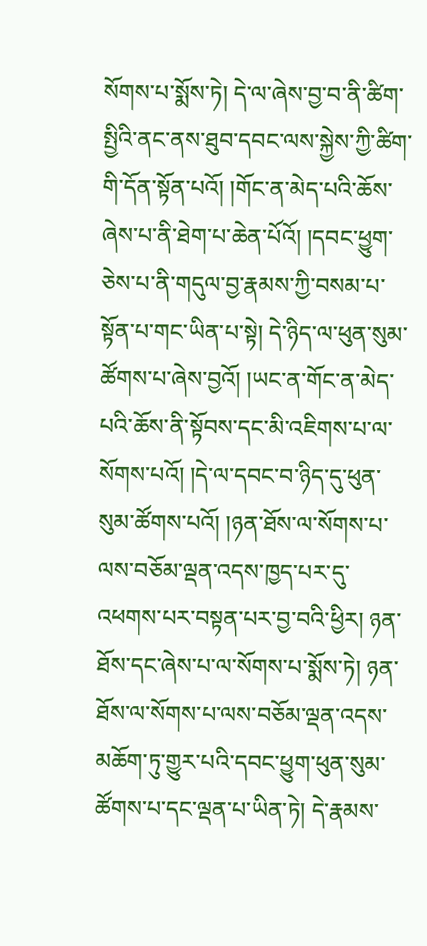སོགས་པ་སྨོས་ཏེ། དེ་ལ་ཞེས་བྱ་བ་ནི་ཚིག་སྤྱིའི་ནང་ནས་ཐུབ་དབང་ལས་སྐྱེས་ཀྱི་ཚིག་གི་དོན་སྟོན་པའོ། །གོང་ན་མེད་པའི་ཆོས་ཞེས་པ་ནི་ཐེག་པ་ཆེན་པོའོ། །དབང་ཕྱུག་ཅེས་པ་ནི་གདུལ་བྱ་རྣམས་ཀྱི་བསམ་པ་སྟོན་པ་གང་ཡིན་པ་སྟེ། དེ་ཉིད་ལ་ཕུན་སུམ་ཚོགས་པ་ཞེས་བྱའོ། །ཡང་ན་གོང་ན་མེད་པའི་ཆོས་ནི་སྟོབས་དང་མི་འཇིགས་པ་ལ་སོགས་པའོ། །དེ་ལ་དབང་བ་ཉིད་དུ་ཕུན་སུམ་ཚོགས་པའོ། །ཉན་ཐོས་ལ་སོགས་པ་ལས་བཅོམ་ལྡན་འདས་ཁྱད་པར་དུ་འཕགས་པར་བསྟན་པར་བྱ་བའི་ཕྱིར། ཉན་ཐོས་དང་ཞེས་པ་ལ་སོགས་པ་སྨོས་ཏེ། ཉན་ཐོས་ལ་སོགས་པ་ལས་བཅོམ་ལྡན་འདས་མཆོག་ཏུ་གྱུར་པའི་དབང་ཕྱུག་ཕུན་སུམ་ཚོགས་པ་དང་ལྡན་པ་ཡིན་ཏེ། དེ་རྣམས་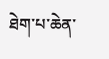ཐེག་པ་ཆེན་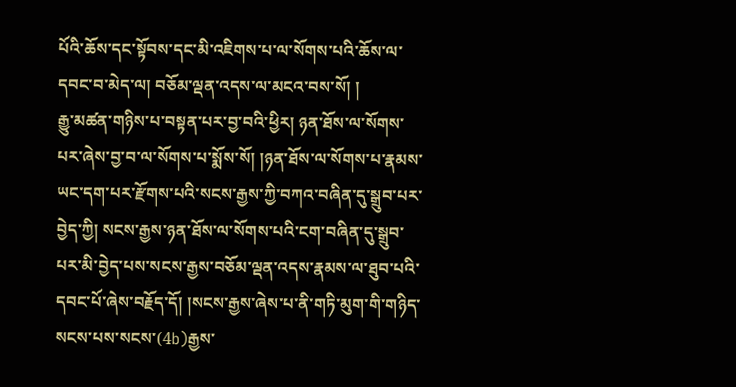པོའི་ཆོས་དང་སྟོབས་དང་མི་འཇིགས་པ་ལ་སོགས་པའི་ཆོས་ལ་དབང་བ་མེད་ལ། བཅོམ་ལྡན་འདས་ལ་མངའ་བས་སོ། །
རྒྱུ་མཚན་གཉིས་པ་བསྟན་པར་བྱ་བའི་ཕྱིར། ཉན་ཐོས་ལ་སོགས་པར་ཞེས་བྱ་བ་ལ་སོགས་པ་སྨོས་སོ། །ཉན་ཐོས་ལ་སོགས་པ་རྣམས་ཡང་དག་པར་རྫོགས་པའི་སངས་རྒྱས་ཀྱི་བཀའ་བཞིན་དུ་སྒྲུབ་པར་བྱེད་ཀྱི། སངས་རྒྱས་ཉན་ཐོས་ལ་སོགས་པའི་ངག་བཞིན་དུ་སྒྲུབ་པར་མི་བྱེད་པས་སངས་རྒྱས་བཅོམ་ལྡན་འདས་རྣམས་ལ་ཐུབ་པའི་དབང་པོ་ཞེས་བརྗོད་དོ། །སངས་རྒྱས་ཞེས་པ་ནི་གཏི་མུག་གི་གཉིད་སངས་པས་སངས་(4b)རྒྱས་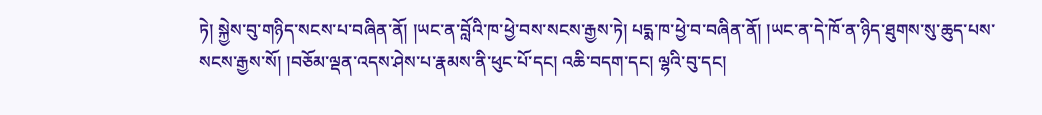ཏེ། སྐྱེས་བུ་གཉིད་སངས་པ་བཞིན་ནོ། །ཡང་ན་བློའི་ཁ་ཕྱེ་བས་སངས་རྒྱས་ཏེ། པདྨ་ཁ་ཕྱེ་བ་བཞིན་ནོ། །ཡང་ན་དེ་ཁོ་ན་ཉིད་ཐུགས་སུ་ཆུད་པས་སངས་རྒྱས་སོ། །བཅོམ་ལྡན་འདས་ཤེས་པ་རྣམས་ནི་ཕུང་པོ་དང། འཆི་བདག་དང། ལྷའི་བུ་དང།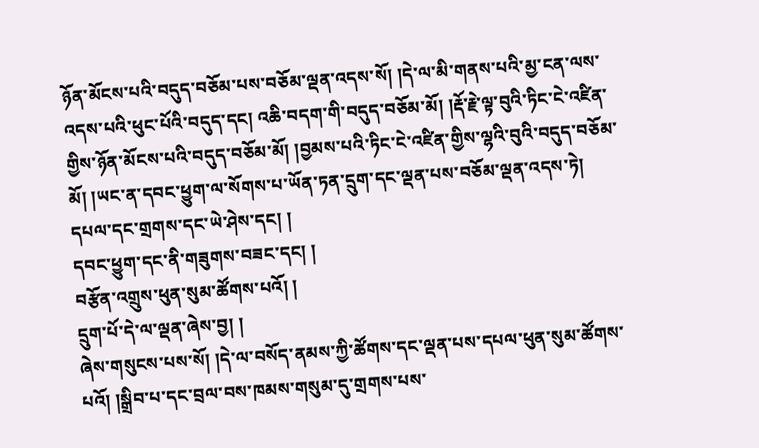ཉོན་མོངས་པའི་བདུད་བཅོམ་པས་བཅོམ་ལྡན་འདས་སོ། །དེ་ལ་མི་གནས་པའི་མྱ་ངན་ལས་འདས་པའི་ཕུང་པོའི་བདུད་དང། འཆི་བདག་གི་བདུད་བཅོམ་མོ། །རྡོ་རྗེ་ལྟ་བུའི་ཏིང་ངེ་འཛིན་གྱིས་ཉོན་མོངས་པའི་བདུད་བཅོམ་མོ། །བྱམས་པའི་ཏིང་ངེ་འཛིན་གྱིས་ལྷའི་བུའི་བདུད་བཅོམ་མོ། །ཡང་ན་དབང་ཕྱུག་ལ་སོགས་པ་ཡོན་ཏན་དྲུག་དང་ལྡན་པས་བཅོམ་ལྡན་འདས་ཏེ།
དཔལ་དང་གྲགས་དང་ཡེ་ཤེས་དང། །
དབང་ཕྱུག་དང་ནི་གཟུགས་བཟང་དང། །
བརྩོན་འགྲུས་ཕུན་སུམ་ཚོགས་པའོ། །
དྲུག་པོ་དེ་ལ་ལྡན་ཞེས་བྱ། །
ཞེས་གསུངས་པས་སོ། །དེ་ལ་བསོད་ནམས་ཀྱི་ཚོགས་དང་ལྡན་པས་དཔལ་ཕུན་སུམ་ཚོགས་པའོ། །སྒྲིབ་པ་དང་བྲལ་བས་ཁམས་གསུམ་དུ་གྲགས་པས་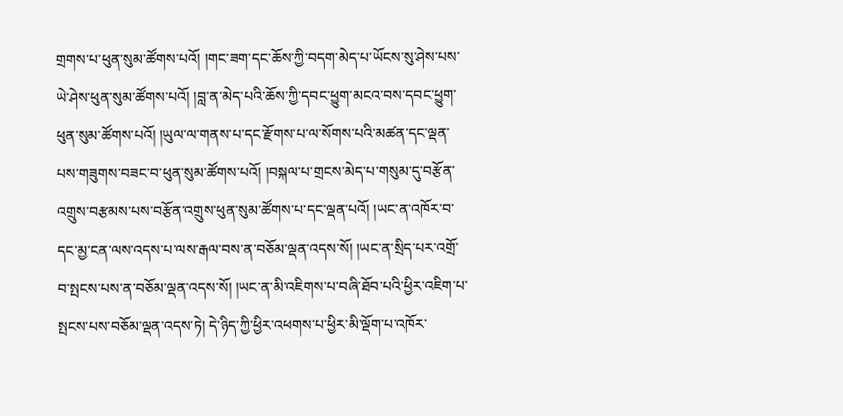གྲགས་པ་ཕུན་སུམ་ཚོགས་པའོ། །གང་ཟག་དང་ཆོས་ཀྱི་བདག་མེད་པ་ཡོངས་སུ་ཤེས་པས་ཡེ་ཤེས་ཕུན་སུམ་ཚོགས་པའོ། །བླ་ན་མེད་པའི་ཆོས་ཀྱི་དབང་ཕྱུག་མངའ་བས་དབང་ཕྱུག་ཕུན་སུམ་ཚོགས་པའོ། །ཡུལ་ལ་གནས་པ་དང་རྫོགས་པ་ལ་སོགས་པའི་མཚན་དང་ལྡན་པས་གཟུགས་བཟང་བ་ཕུན་སུམ་ཚོགས་པའོ། །བསྐལ་པ་གྲངས་མེད་པ་གསུམ་དུ་བརྩོན་འགྲུས་བརྩམས་པས་བརྩོན་འགྲུས་ཕུན་སུམ་ཚོགས་པ་དང་ལྡན་པའོ། །ཡང་ན་འཁོར་བ་དང་མྱ་ངན་ལས་འདས་པ་ལས་རྒལ་བས་ན་བཅོམ་ལྡན་འདས་སོ། །ཡང་ན་སྲིད་པར་འགྲོ་བ་སྤངས་པས་ན་བཅོམ་ལྡན་འདས་སོ། །ཡང་ན་མི་འཇིགས་པ་བཞི་ཐོབ་པའི་ཕྱིར་འཇིག་པ་སྤངས་པས་བཅོམ་ལྡན་འདས་ཏེ། དེ་ཉིད་ཀྱི་ཕྱིར་འཕགས་པ་ཕྱིར་མི་ལྡོག་པ་འཁོར་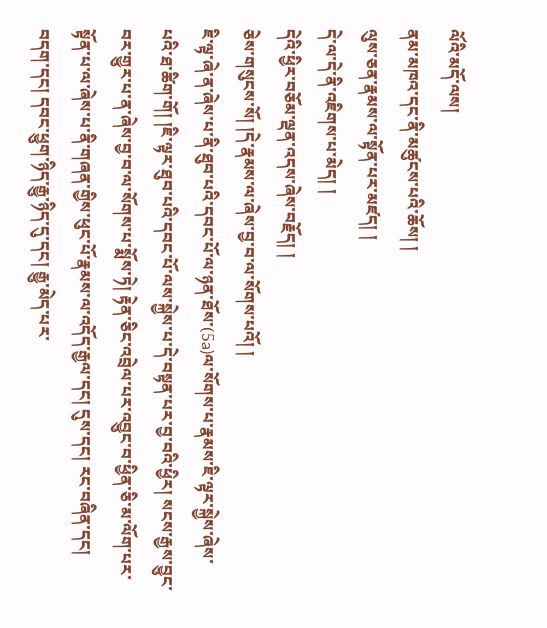ལོའི་མདོ་ལས།
ནམ་མཁའ་དང་ནི་མཚུངས་པའི་ཆོས། །
ལུས་ཅན་རྣམས་ལ་སྟོན་པར་མཛད། །
དེ་ལ་དེ་ནི་འཇིགས་པ་མེད། །
དེའི་ཕྱིར་བཅོམ་ལྡན་འདས་ཞེས་བརྗོད། །
ཅེས་གསུངས་སོ། །དེ་རྣམས་ལ་ཞེས་བྱ་བ་ལ་སོགས་པའོ། །
ཇི་ལྟ་ཞེ་ན་ཞེས་པ་ནི་ཐུབ་པའི་དབང་པོ་ལ་ཉན་ཐོས་(5a)ལ་སོགས་པ་རྣམས་ཇི་ལྟར་སྐྱེས་ཞེས་པའི་ཐ་ཚིག་གོ། །ཇི་ལྟར་ཐུབ་པའི་དབང་པོ་ལས་སྐྱེས་པ་དེ་བསྟན་པར་བྱ་བའི་ཕྱིར། སངས་རྒྱས་བྱུང་བར་གྱུར་པ་ན་ཞེས་བྱ་བ་ལ་སོགས་པ་སྨོས་ཏེ། རྟེན་ཅིང་འབྲེལ་པར་འབྱུང་བ་ཕྱིན་ཅི་མ་ལོག་པར་སྟོན་པ་ལ་ཞེས་པ་ནི་གཞན་གྱིས་ཕུང་པོ་རྣམས་ལ་འདོད་རྒྱལ་དང། དུས་དང། རང་བཞིན་དང། བདག་དང། དབང་ཕྱུག་ཉིད་རྒྱུ་ཉིད་དུ་དང། རྒྱུ་མེད་པར་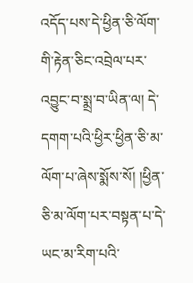འདོད་པས་དེ་ཕྱིན་ཅི་ལོག་གི་རྟེན་ཅིང་འབྲེལ་པར་འབྱུང་བ་སྨྲ་བ་ཡིན་ལ། དེ་དགག་པའི་ཕྱིར་ཕྱིན་ཅི་མ་ལོག་པ་ཞེས་སྨོས་སོ། །ཕྱིན་ཅི་མ་ལོག་པར་བསྟན་པ་དེ་ཡང་མ་རིག་པའི་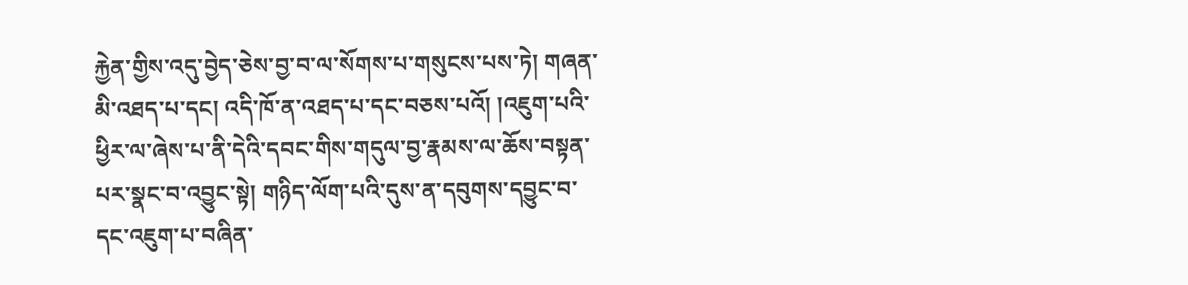རྐྱེན་གྱིས་འདུ་བྱེད་ཅེས་བྱ་བ་ལ་སོགས་པ་གསུངས་པས་ཏེ། གཞན་མི་འཐད་པ་དང། འདི་ཁོ་ན་འཐད་པ་དང་བཅས་པའོ། །འཇུག་པའི་ཕྱིར་ལ་ཞེས་པ་ནི་དེའི་དབང་གིས་གདུལ་བྱ་རྣམས་ལ་ཆོས་བསྟན་པར་སྣང་བ་འབྱུང་སྟེ། གཉིད་ལོག་པའི་དུས་ན་དབུགས་དབྱུང་བ་དང་འཇུག་པ་བཞིན་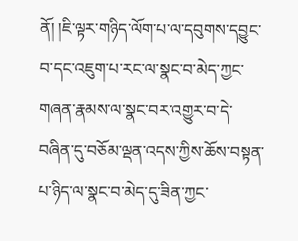ནོ། །ཇི་ལྟར་གཉིད་ལོག་པ་ལ་དབུགས་དབྱུང་བ་དང་འཇུག་པ་རང་ལ་སྣང་བ་མེད་ཀྱང་གཞན་རྣམས་ལ་སྣང་བར་འགྱུར་བ་དེ་བཞིན་དུ་བཅོམ་ལྡན་འདས་ཀྱིས་ཆོས་བསྟན་པ་ཉིད་ལ་སྣང་བ་མེད་དུ་ཟིན་ཀྱང་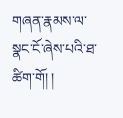གཞན་རྣམས་ལ་སྣང་ངོ་ཞེས་པའི་ཐ་ཚིག་གོ། །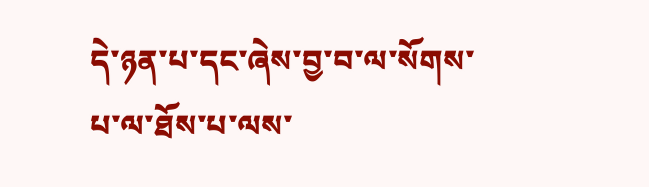དེ་ཉན་པ་དང་ཞེས་བྱ་བ་ལ་སོགས་པ་ལ་ཐོས་པ་ལས་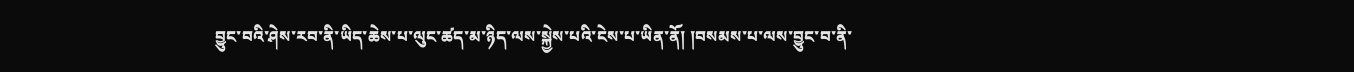བྱུང་བའི་ཤེས་རབ་ནི་ཡིད་ཆེས་པ་ལུང་ཚད་མ་ཉིད་ལས་སྐྱེས་པའི་ངེས་པ་ཡིན་ནོ། །བསམས་པ་ལས་བྱུང་བ་ནི་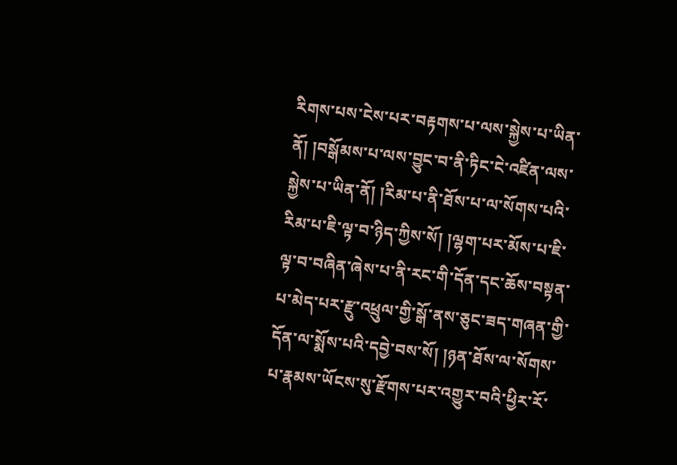རིགས་པས་ངེས་པར་བརྟགས་པ་ལས་སྐྱེས་པ་ཡིན་ནོ། །བསྒོམས་པ་ལས་བྱུང་བ་ནི་ཏིང་ངེ་འཛིན་ལས་སྐྱེས་པ་ཡིན་ནོ། །རིམ་པ་ནི་ཐོས་པ་ལ་སོགས་པའི་རིམ་པ་ཇི་ལྟ་བ་ཉིད་ཀྱིས་སོ། །ལྷག་པར་མོས་པ་ཇི་ལྟ་བ་བཞིན་ཞེས་པ་ནི་རང་གི་དོན་དང་ཆོས་བསྟན་པ་མེད་པར་རྫུ་འཕྲུལ་གྱི་སྒོ་ནས་ཅུང་ཟད་གཞན་གྱི་དོན་ལ་སྨོས་པའི་དབྱེ་བས་སོ། །ཉན་ཐོས་ལ་སོགས་པ་རྣམས་ཡོངས་སུ་རྫོགས་པར་འགྱུར་བའི་ཕྱིར་རོ་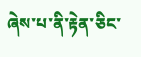ཞེས་པ་ནི་རྟེན་ཅིང་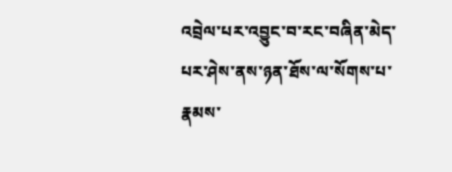འབྲེལ་པར་འབྱུང་བ་རང་བཞིན་མེད་པར་ཤེས་ནས་ཉན་ཐོས་ལ་སོགས་པ་རྣམས་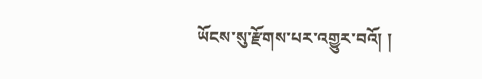ཡོངས་སུ་རྫོགས་པར་འགྱུར་བའོ། །